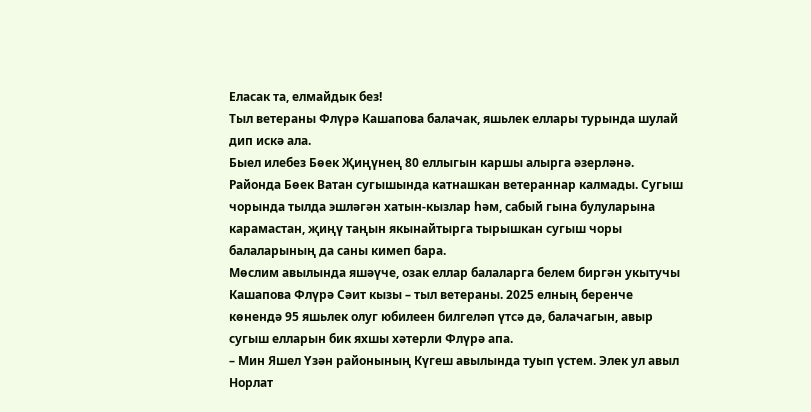Еласак та, елмайдык без!
Тыл ветераны Флүрә Кашапова балачак, яшьлек еллары турында шулай дип искә ала.
Быел илебез Бөек Җиңүнең 80 еллыгын каршы алырга әзерләнә. Районда Бөек Ватан сугышында катнашкан ветераннар калмады. Сугыш чорында тылда эшләгән хатын-кызлар һәм, сабый гына булуларына карамастан, җиңү таңын якынайтырга тырышкан сугыш чоры балаларының да саны кимеп бара.
Мөслим авылында яшәүче, озак еллар балаларга белем биргән укытучы Кашапова Флүрә Сәит кызы – тыл ветераны. 2025 елның беренче көнендә 95 яшьлек олуг юбилеен билгеләп үтсә дә, балачагын, авыр сугыш елларын бик яхшы хәтерли Флүрә апа.
– Мин Яшел Үзән районының Күгеш авылында туып үстем. Элек ул авыл Норлат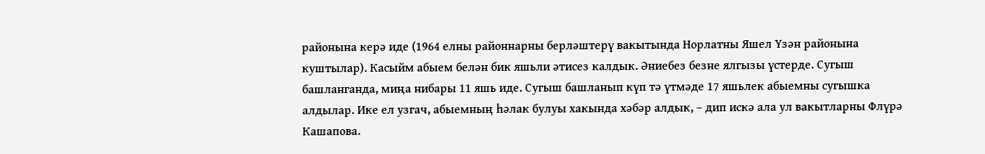районына керә иде (1964 елны районнарны берләштерү вакытында Норлатны Яшел Үзән районына куштылар). Касыйм абыем белән бик яшьли әтисез калдык. Әниебез безне ялгызы үстерде. Сугыш башланганда, миңа нибары 11 яшь иде. Сугыш башланып күп тә үтмәде 17 яшьлек абыемны сугышка алдылар. Ике ел узгач, абыемның һәлак булуы хакында хәбәр алдык, – дип искә ала ул вакытларны Флүрә Кашапова.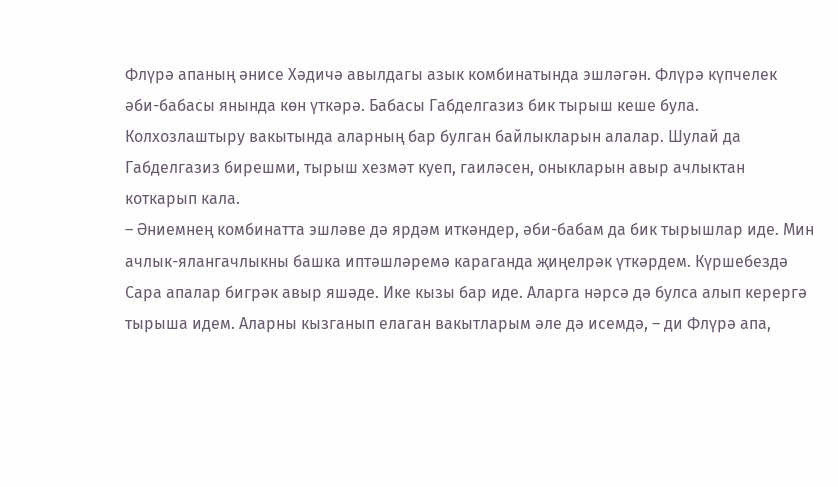Флүрә апаның әнисе Хәдичә авылдагы азык комбинатында эшләгән. Флүрә күпчелек әби-бабасы янында көн үткәрә. Бабасы Габделгазиз бик тырыш кеше була. Колхозлаштыру вакытында аларның бар булган байлыкларын алалар. Шулай да Габделгазиз бирешми, тырыш хезмәт куеп, гаиләсен, оныкларын авыр ачлыктан коткарып кала.
– Әниемнең комбинатта эшләве дә ярдәм иткәндер, әби-бабам да бик тырышлар иде. Мин ачлык-ялангачлыкны башка иптәшләремә караганда җиңелрәк үткәрдем. Күршебездә Сара апалар бигрәк авыр яшәде. Ике кызы бар иде. Аларга нәрсә дә булса алып керергә тырыша идем. Аларны кызганып елаган вакытларым әле дә исемдә, – ди Флүрә апа,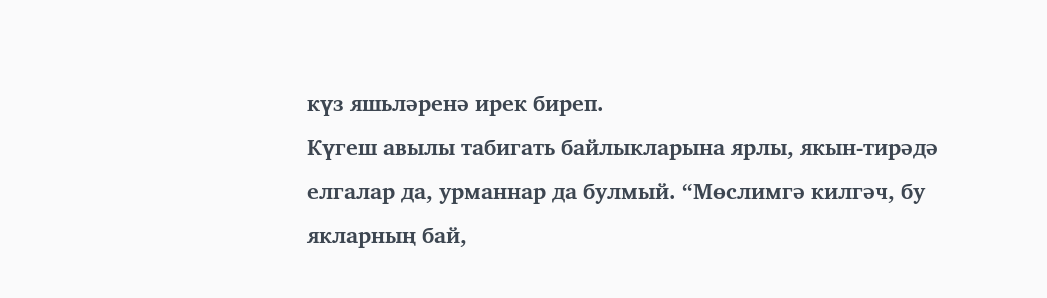күз яшьләренә ирек биреп.
Күгеш авылы табигать байлыкларына ярлы, якын-тирәдә елгалар да, урманнар да булмый. “Мөслимгә килгәч, бу якларның бай,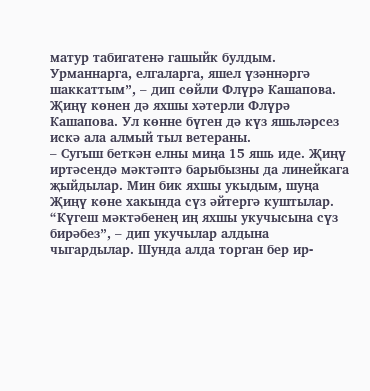матур табигатенә гашыйк булдым. Урманнарга, елгаларга, яшел үзәннәргә шаккаттым”, – дип сөйли Флүрә Кашапова.
Җиңү көнен дә яхшы хәтерли Флүрә Кашапова. Ул көнне бүген дә күз яшьләрсез искә ала алмый тыл ветераны.
– Сугыш беткән елны миңа 15 яшь иде. Җиңү иртәсендә мәктәптә барыбызны да линейкага җыйдылар. Мин бик яхшы укыдым, шуңа Җиңү көне хакында сүз әйтергә куштылар. “Күгеш мәктәбенең иң яхшы укучысына сүз бирәбез”, – дип укучылар алдына чыгардылар. Шунда алда торган бер ир-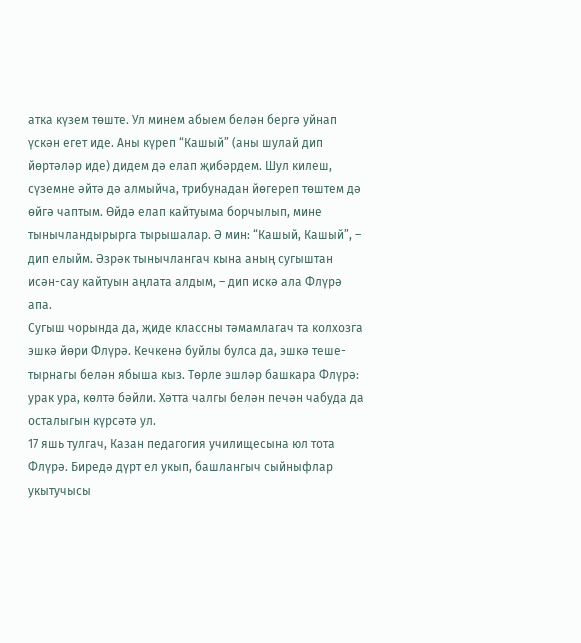атка күзем төште. Ул минем абыем белән бергә уйнап үскән егет иде. Аны күреп “Кашый” (аны шулай дип йөртәләр иде) дидем дә елап җибәрдем. Шул килеш, сүземне әйтә дә алмыйча, трибунадан йөгереп төштем дә өйгә чаптым. Өйдә елап кайтуыма борчылып, мине тынычландырырга тырышалар. Ә мин: “Кашый, Кашый”, – дип елыйм. Әзрәк тынычлангач кына аның сугыштан исән-сау кайтуын аңлата алдым, – дип искә ала Флүрә апа.
Сугыш чорында да, җиде классны тәмамлагач та колхозга эшкә йөри Флүрә. Кечкенә буйлы булса да, эшкә теше-тырнагы белән ябыша кыз. Төрле эшләр башкара Флүрә: урак ура, көлтә бәйли. Хәтта чалгы белән печән чабуда да осталыгын күрсәтә ул.
17 яшь тулгач, Казан педагогия училищесына юл тота Флүрә. Биредә дүрт ел укып, башлангыч сыйныфлар укытучысы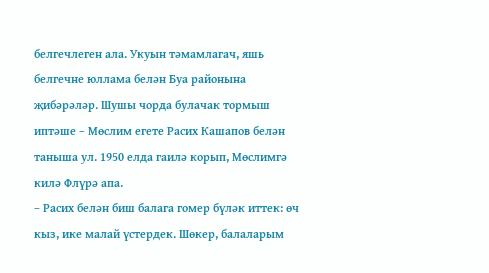белгечлеген ала. Укуын тәмамлагач, яшь белгечне юллама белән Буа районына җибәрәләр. Шушы чорда булачак тормыш иптәше – Мөслим егете Расих Кашапов белән таныша ул. 1950 елда гаилә корып, Мөслимгә килә Флүрә апа.
– Расих белән биш балага гомер бүләк иттек: өч кыз, ике малай үстердек. Шөкер, балаларым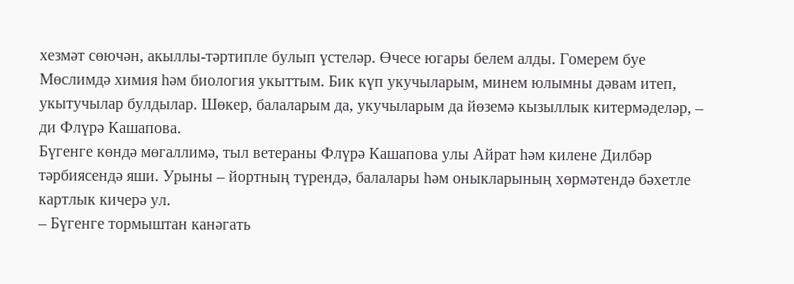хезмәт сөючән, акыллы-тәртипле булып үстеләр. Өчесе югары белем алды. Гомерем буе Мөслимдә химия һәм биология укыттым. Бик күп укучыларым, минем юлымны дәвам итеп, укытучылар булдылар. Шөкер, балаларым да, укучыларым да йөземә кызыллык китермәделәр, – ди Флүрә Кашапова.
Бүгенге көндә мөгаллимә, тыл ветераны Флүрә Кашапова улы Айрат һәм килене Дилбәр тәрбиясендә яши. Урыны – йортның түрендә, балалары һәм оныкларының хөрмәтендә бәхетле картлык кичерә ул.
– Бүгенге тормыштан канәгать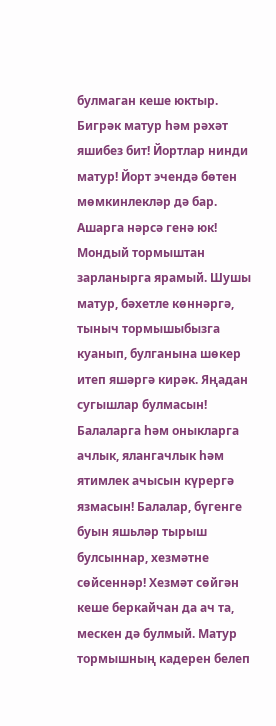булмаган кеше юктыр. Бигрәк матур һәм рәхәт яшибез бит! Йортлар нинди матур! Йорт эчендә бөтен мөмкинлекләр дә бар. Ашарга нәрсә генә юк! Мондый тормыштан зарланырга ярамый. Шушы матур, бәхетле көннәргә, тыныч тормышыбызга куанып, булганына шөкер итеп яшәргә кирәк. Яңадан сугышлар булмасын! Балаларга һәм оныкларга ачлык, ялангачлык һәм ятимлек ачысын күрергә язмасын! Балалар, бүгенге буын яшьләр тырыш булсыннар, хезмәтне сөйсеннәр! Хезмәт сөйгән кеше беркайчан да ач та, мескен дә булмый. Матур тормышның кадерен белеп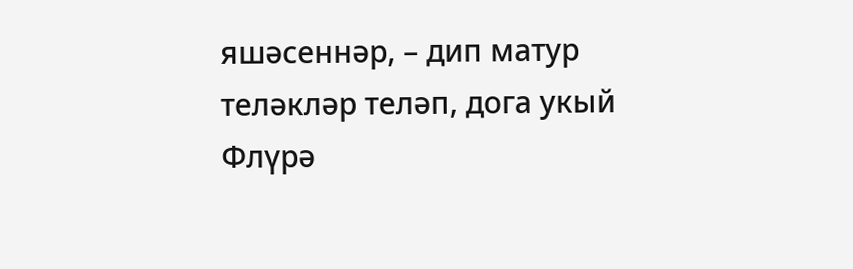яшәсеннәр, – дип матур теләкләр теләп, дога укый Флүрә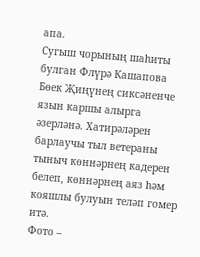апа.
Сугыш чорының шаһиты булган Флүрә Кашапова Бөек Җиңүнең сиксәненче язын каршы алырга әзерләнә. Хатирәләрен барлаучы тыл ветераны тыныч көннәрнең кадерен белеп, көннәрнең аяз һәм кояшлы булуын теләп гомер итә.
Фото –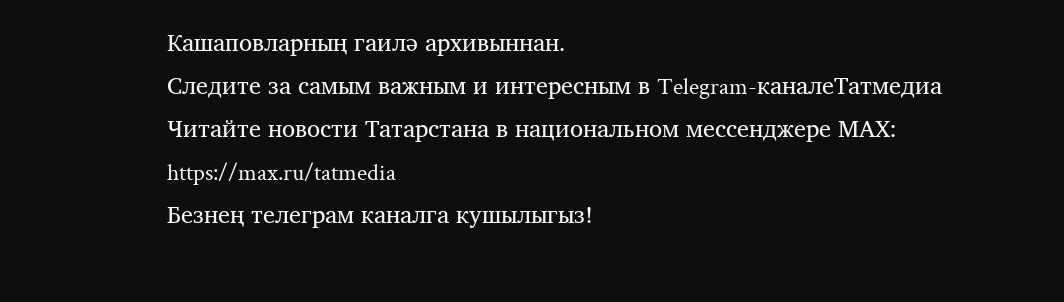Кашаповларның гаилә архивыннан.
Следите за самым важным и интересным в Telegram-каналеТатмедиа
Читайте новости Татарстана в национальном мессенджере MАХ: https://max.ru/tatmedia
Безнең телеграм каналга кушылыгыз!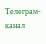Телеграм-канал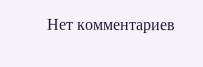Нет комментариев